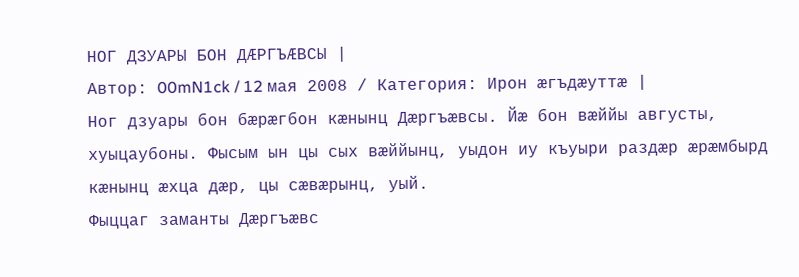НОГ ДЗУАРЫ БОН ДÆРГЪÆВСЫ |
Автор: 00mN1ck / 12 мая 2008 / Категория: Ирон æгъдæуттæ |
Ног дзуары бон бæрæгбон кæнынц Дæргъæвсы. Йæ бон вæййы августы, хуыцаубоны. Фысым ын цы сых вæййынц, уыдон иу къуыри раздæр æрæмбырд кæнынц æхца дæр, цы сæвæрынц, уый.
Фыццаг заманты Дæргъæвс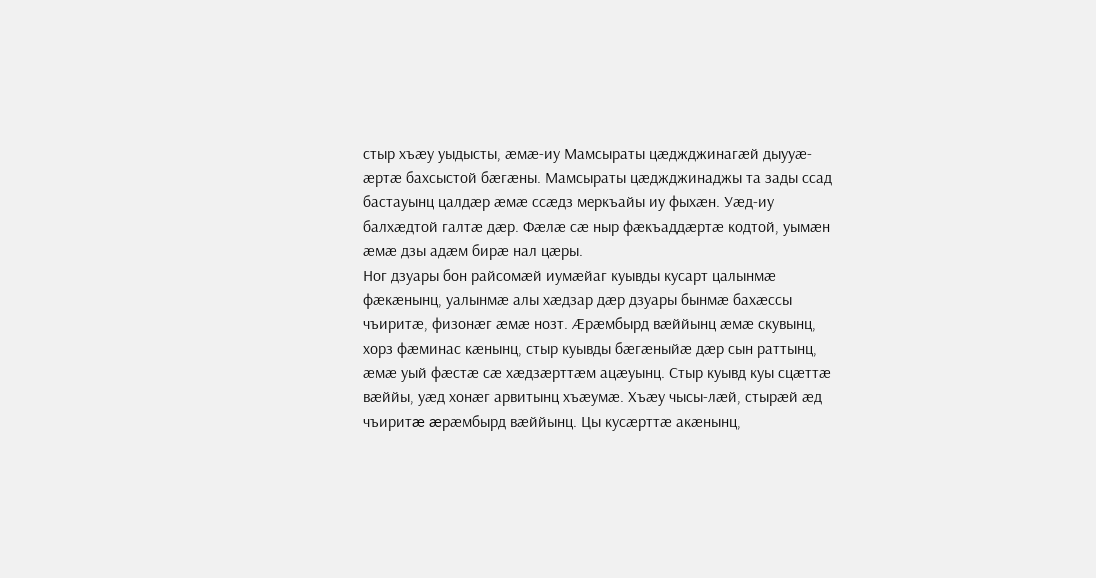стыр хъæу уыдысты, æмæ-иу Мамсыраты цæджджинагæй дыууæ-æртæ бахсыстой бæгæны. Мамсыраты цæджджинаджы та зады ссад бастауынц цалдæр æмæ ссæдз меркъайы иу фыхæн. Уæд-иу балхæдтой галтæ дæр. Фæлæ сæ ныр фæкъаддæртæ кодтой, уымæн æмæ дзы адæм бирæ нал цæры.
Ног дзуары бон райсомæй иумæйаг куывды кусарт цалынмæ фæкæнынц, уалынмæ алы хæдзар дæр дзуары бынмæ бахæссы чъиритæ, физонæг æмæ нозт. Æрæмбырд вæййынц æмæ скувынц, хорз фæминас кæнынц, стыр куывды бæгæныйæ дæр сын раттынц, æмæ уый фæстæ сæ хæдзæрттæм ацæуынц. Стыр куывд куы сцæттæ вæййы, уæд хонæг арвитынц хъæумæ. Хъæу чысы-лæй, стырæй æд чъиритæ æрæмбырд вæййынц. Цы кусæрттæ акæнынц,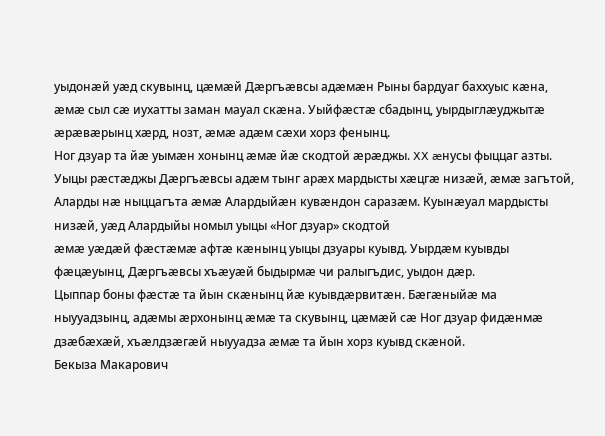уыдонæй уæд скувынц, цæмæй Дæргъæвсы адæмæн Рыны бардуаг баххуыс кæна, æмæ сыл сæ иухатты заман мауал скæна. Уыйфæстæ сбадынц, уырдыглæуджытæ æрæвæрынц хæрд, нозт, æмæ адæм сæхи хорз фенынц.
Ног дзуар та йæ уымæн хонынц æмæ йæ скодтой æрæджы. XX æнусы фыццаг азты. Уыцы рæстæджы Дæргъæвсы адæм тынг арæх мардысты хæцгæ низæй, æмæ загътой, Аларды нæ ныццагъта æмæ Алардыйæн кувæндон саразæм. Куынæуал мардысты низæй, уæд Алардыйы номыл уыцы «Ног дзуар» скодтой
æмæ уæдæй фæстæмæ афтæ кæнынц уыцы дзуары куывд. Уырдæм куывды фæцæуынц, Дæргъæвсы хъæуæй быдырмæ чи ралыгъдис, уыдон дæр.
Цыппар боны фæстæ та йын скæнынц йæ куывдæрвитæн. Бæгæныйæ ма ныууадзынц, адæмы æрхонынц æмæ та скувынц, цæмæй сæ Ног дзуар фидæнмæ дзæбæхæй, хъæлдзæгæй ныууадза æмæ та йын хорз куывд скæной.
Бекыза Макарович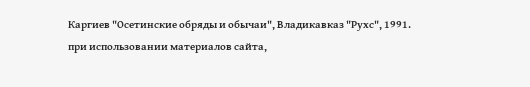Каргиев "Осетинские обряды и обычаи", Владикавказ "Рухс", 1991.
при использовании материалов сайта,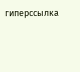гиперссылка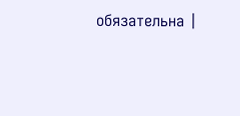обязательна |